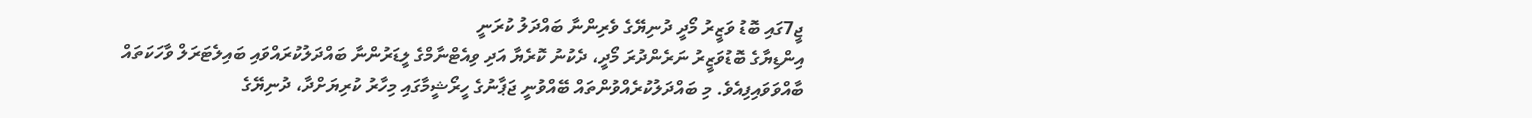ޖީ7ގައި ބޮޑު ވަޒީރު މޯދީ ދުނިޔޭގެ ވެރިންނާ ބައްދަލު ކުރަނީ
އިންޑިޔާގެ ބޮޑުވަޒީރު ނަރެންދުރަ މޯދީ، ދެކުނު ކޮރެޔާ އަދި ވިއެޓްނާމްގެ ލީޑަރުންނާ ބައްދަލުކުރައްވައި ބައިލެޓަރަލް ވާހަކަތައް ބާއްވަވައިފިއެވެ. މި ބައްދަލުކުރެއްވުންތައް ބޭއްވުނީ ޖަޕާނުގެ ހީރޯޝީމާގައި މިހާރު ކުރިޔަށްދާ، ދުނިޔޭގެ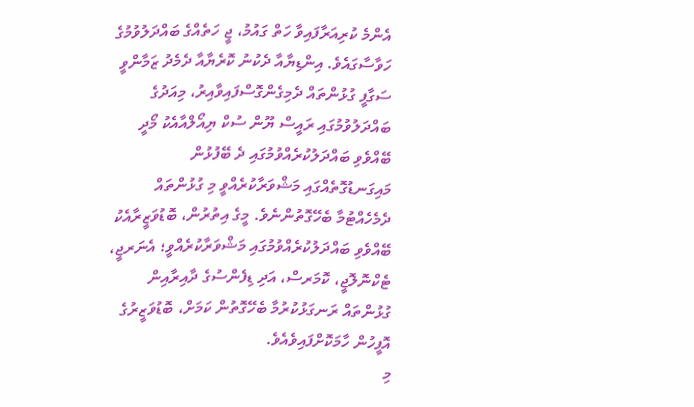އެންމެ ކުރިއަރާފައިވާ ހަތް ގައުމު، ޖީ ހަތެއްގެ ބައްދަލުވުމުގެ ހަވާސާގައެވެ. އިންޑިޔާއާ ދެކުނު ކޮރެޔާއާ ދެމެދު ޒަމާންވީ ސަގާފީ ގުޅުންތައް ދެމިގެންގޮސްފައިވާއިރު، މިއަދުގެ ބައްދަލުވުމުގައި ރައީސް ޔޫން ސުކް ޔިއޯލްއާއެކު މޯދީ ބޭއްވެވި ބައްދަލުކުރެއްވުމުގައި ދެ ބޭފުޅުން މައިގަނޑުގޮތެއްގައި މަޝްވަރާކުރެއްވީ މި ގުޅުންތައް ދެމެހެއްޓުމާ ބެހޭގޮތުންނެވެ. މީގެ އިތުރުން، ބޮޑުވަޒީރާއެކު ބޭއްވެވި ބައްދަލުކުރެއްވުމުގައި މަޝްވަރާކުރެއްވީ؛ އެނަރޖީ، ޓެކްނޮލޮޖީ، ކޮމަރސް، އަދި ޑިފެންސުގެ ދާއިރާއިން ގުޅުންތައް ރަނގަޅުކުރުމާ ބެހޭގޮތުން ކަމަށް، ބޮޑުވަޒީރުގެ އޮފީހުން ހާމަކޮށްފައިވެއެވެ.
މި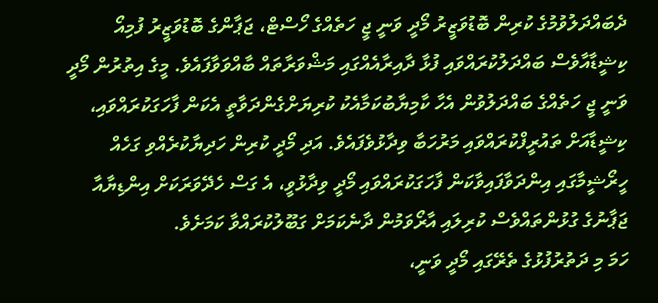ދެބައްދަލުވުމުގެ ކުރިން ބޮޑުވަޒީރު މޯދީ ވަނީ ޖީ ހަތެއްގެ ހޯސްޓް، ޖަޕާންގެ ބޮޑުވަޒީރު ފުމިއޯ ކިޝީޑާއާވެސް ބައްދަލުކުރައްވައި ފުޅާ ދާއިރާއެއްގައި މަޝްވަރާތައް ބާއްވަވާފައެވެ. މީގެ އިތުރުން މޯދީ ވަނީ ޖީ ހަތެއްގެ ބައްދަލުވުން އެހާ ކާމިޔާބުކަމާއެކު ކުރިޔަށްގެންދަވާތީ އެކަން ފާހަގަކުރައްވައި، ކިޝީޑާއަށް ތައުރީފްކުރައްވައި މަރުހަބާ ވިދާޅުވެފައެވެ. އަދި މޯދީ ކުރިން ހަދިޔާކުރެއްވި ގަހެއް ހީރޯޝީމާގައި އިންދަވާފައިވާކަން ފާހަގަކުރައްވައި މޯދީ ވިދާޅުވީ، އެ ގަސް ހެދޭވަރަކަށް އިންޑިޔާއާ ޖަޕާނުގެ ގުޅުންތައްވެސް ކުރިލައި އާރޯވަމުން ދާނެކަމަށް ގަބޫލުކުރައްވާ ކަމަށެވެ.
ހަމަ މި ދަތުރުފުޅުގެ ތެރޭގައި މޯދީ ވަނީ،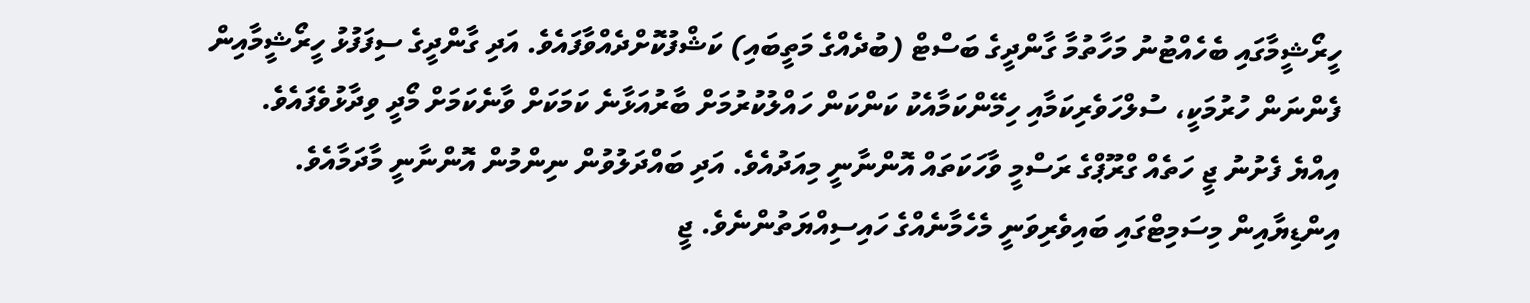ހީރޯޝީމާގައި ބެހެއްޓުނު މަހާތުމާ ގާންދީގެ ބަސްޓް (ބުދެއްގެ މަތީބައި) ކަޝްފުކޮށްދެއްވާފައެވެ. އަދި ގާންދީގެ ސިފަފުޅު ހީރޯޝީމާއިން ފެންނަން ހުރުމަކީ، ސުލްހަވެރިކަމާއި ހިމޭންކަމާއެކު ކަންކަން ހައްލުކުރުމަށް ބާރުއަޅާނެ ކަމަކަށް ވާނެކަމަށް މޯދީ ވިދާޅުވެފައެވެ.
އިއްޔެ ފެށުނު ޖީ ހަތެއް ގްރޫޕްގެ ރަސްމީ ވާހަކަތައް އޮންނާނީ މިއަދުއެވެ. އަދި ބައްދަލުވުން ނިންމުން އޮންނާނީ މާދަމާއެވެ.
އިންޑިޔާއިން މިސަމިޓްގައި ބައިވެރިވަނީ މެހެމާނެއްގެ ހައިސިއްޔަތުންނެވެ. ޖީ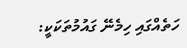ހަތެއްގައި ހިމެނޭ ގައުމުތަކަކީ: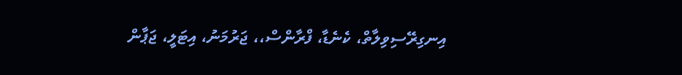އިނގިރޭސިވިލާތް، ކެނެޑާ، ފްރާންސް،، ޖަރުމަނު، އިޓަލީ، ޖަޕާން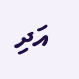އަދި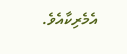އެމެރިކާއެވެ.